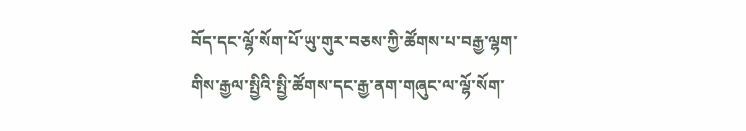བོད་དང་ལྷོ་སོག་པོ་ཡུ་གུར་བཅས་ཀྱི་ཚོགས་པ་བརྒྱ་ལྷག་གིས་རྒྱལ་སྤྱིའི་སྤྱི་ཚོགས་དང་རྒྱ་ནག་གཞུང་ལ་ལྷོ་སོག་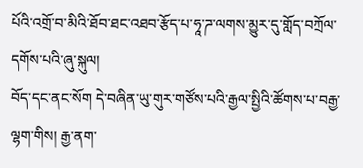པོའི་འགྲོ་བ་མིའི་ཐོབ་ཐང་འཐབ་རྩོད་པ་ཧཱ་ཌ་ལགས་མྱུར་དུ་གློད་བཀྲོལ་དགོས་པའི་ཞུ་སྐུལ།
བོད་དང་ནང་སོག དེ་བཞིན་ཡུ་གུར་གཙོས་པའི་རྒྱལ་སྤྱིའི་ཚོགས་པ་བརྒྱ་ལྷག་གིས། རྒྱ་ནག་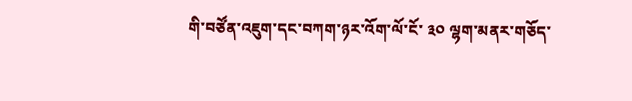གི་བཙོན་འཇུག་དང་བཀག་ཉར་འོག་ལོ་ངོ་ ༣༠ ལྷག་མནར་གཅོད་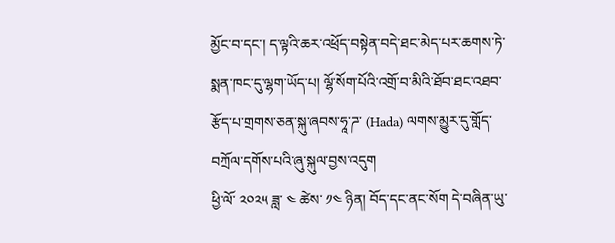མྱོང་བ་དང་། ད་ལྟའི་ཆར་འཕྲོད་བསྟེན་བདེ་ཐང་མེད་པར་ཆགས་ཏེ་སྨན་ཁང་དུ་ལྷག་ཡོད་པ། ལྷོ་སོག་པོའི་འགྲོ་བ་མིའི་ཐོབ་ཐང་འཐབ་རྩོད་པ་གྲགས་ཅན་སྐུ་ཞབས་ཧཱ་ཌ་ (Hada) ལགས་མྱུར་དུ་གློད་བཀྲོལ་དགོས་པའི་ཞུ་སྐུལ་བྱས་འདུག
ཕྱི་ལོ་ ༢༠༢༥ ཟླ་ ༤ ཚེས་ ༡༤ ཉིན། བོད་དང་ནང་སོག དེ་བཞིན་ཡུ་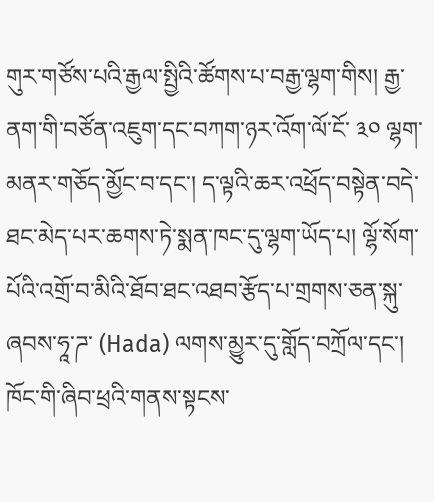གུར་གཙོས་པའི་རྒྱལ་སྤྱིའི་ཚོགས་པ་བརྒྱ་ལྷག་གིས། རྒྱ་ནག་གི་བཙོན་འཇུག་དང་བཀག་ཉར་འོག་ལོ་ངོ་ ༣༠ ལྷག་མནར་གཅོད་མྱོང་བ་དང་། ད་ལྟའི་ཆར་འཕྲོད་བསྟེན་བདེ་ཐང་མེད་པར་ཆགས་ཏེ་སྨན་ཁང་དུ་ལྷག་ཡོད་པ། ལྷོ་སོག་པོའི་འགྲོ་བ་མིའི་ཐོབ་ཐང་འཐབ་རྩོད་པ་གྲགས་ཅན་སྐུ་ཞབས་ཧཱ་ཌ་ (Hada) ལགས་མྱུར་དུ་གློད་བཀྲོལ་དང་། ཁོང་གི་ཞིབ་ཕྲའི་གནས་སྟངས་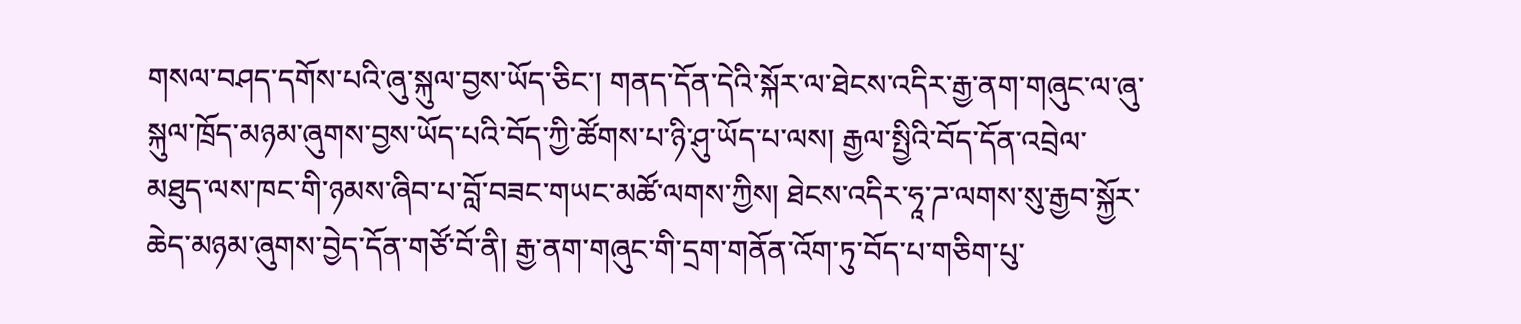གསལ་བཤད་དགོས་པའི་ཞུ་སྐུལ་བྱས་ཡོད་ཅིང་། གནད་དོན་དེའི་སྐོར་ལ་ཐེངས་འདིར་རྒྱ་ནག་གཞུང་ལ་ཞུ་སྐུལ་ཁྲོད་མཉམ་ཞུགས་བྱས་ཡོད་པའི་བོད་ཀྱི་ཚོགས་པ་ཉི་ཤུ་ཡོད་པ་ལས། རྒྱལ་སྤྱིའི་བོད་དོན་འབྲེལ་མཐུད་ལས་ཁང་གི་ཉམས་ཞིབ་པ་བློ་བཟང་གཡང་མཚོ་ལགས་ཀྱིས། ཐེངས་འདིར་ཧཱ་ཌ་ལགས་སུ་རྒྱབ་སྐྱོར་ཆེད་མཉམ་ཞུགས་བྱེད་དོན་གཙོ་བོ་ནི། རྒྱ་ནག་གཞུང་གི་དྲག་གནོན་འོག་ཏུ་བོད་པ་གཅིག་པུ་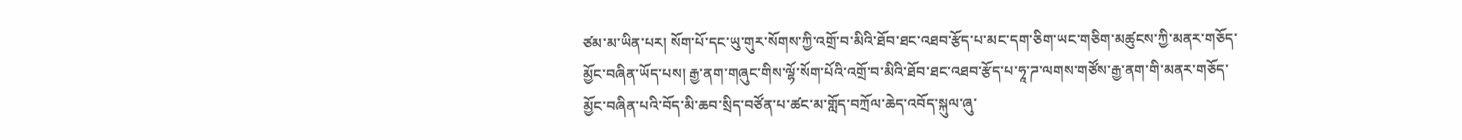ཙམ་མ་ཡིན་པར། སོག་པོ་དང་ཡུ་གུར་སོགས་ཀྱི་འགྲོ་བ་མིའི་ཐོབ་ཐང་འཐབ་རྩོད་པ་མང་དག་ཅིག་ཡང་གཅིག་མཚུངས་ཀྱི་མནར་གཅོད་མྱོང་བཞིན་ཡོད་པས། རྒྱ་ནག་གཞུང་གིས་ལྷོ་སོག་པོའི་འགྲོ་བ་མིའི་ཐོབ་ཐང་འཐབ་རྩོད་པ་ཧཱ་ཌ་ལགས་གཙོས་རྒྱ་ནག་གི་མནར་གཅོད་མྱོང་བཞིན་པའི་བོད་མི་ཆབ་སྲིད་བཙོན་པ་ཚང་མ་གློད་བཀྲོལ་ཆེད་འབོད་སྐུལ་ཞུ་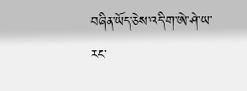བཞིན་ཡོད་ཅེས་འདི་ག་ཨེ་ཤེ་ཡ་རང་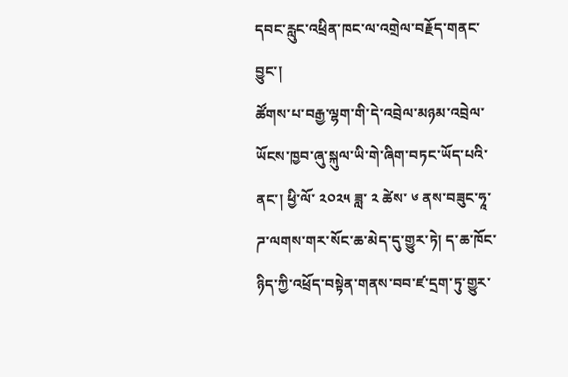དབང་རླུང་འཕྲིན་ཁང་ལ་འགྲེལ་བརྗོད་གནང་བྱུང་།
ཚོགས་པ་བརྒྱ་ལྷག་གི་དེ་འབྲེལ་མཉམ་འབྲེལ་ཡོངས་ཁྱབ་ཞུ་སྐུལ་ཡི་གེ་ཞིག་བཏང་ཡོད་པའི་ནང་། ཕྱི་ལོ་ ༢༠༢༥ ཟླ་ ༢ ཚེས་ ༦ ནས་བཟུང་ཧཱ་ཌ་ལགས་གར་སོང་ཆ་མེད་དུ་གྱུར་ཏེ། ད་ཆ་ཁོང་ཉིད་ཀྱི་འཕྲོད་བསྟེན་གནས་བབ་ཛ་དྲག་ཏུ་གྱུར་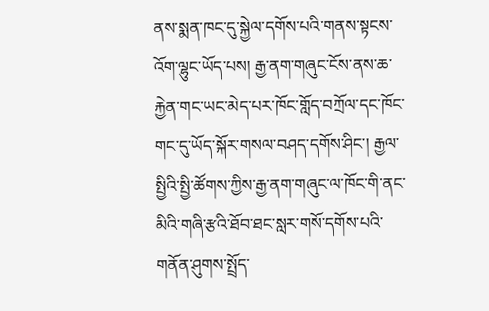ནས་སྨན་ཁང་དུ་སྐྱེལ་དགོས་པའི་གནས་སྟངས་འོག་ལྷུང་ཡོད་པས། རྒྱ་ནག་གཞུང་ངོས་ནས་ཆ་རྐྱེན་གང་ཡང་མེད་པར་ཁོང་གློད་བཀྲོལ་དང་ཁོང་གང་དུ་ཡོད་སྐོར་གསལ་བཤད་དགོས་ཤིང་། རྒྱལ་སྤྱིའི་སྤྱི་ཚོགས་ཀྱིས་རྒྱ་ནག་གཞུང་ལ་ཁོང་གི་ནང་མིའི་གཞི་རྩའི་ཐོབ་ཐང་སླར་གསོ་དགོས་པའི་གནོན་ཤུགས་སྤྲོད་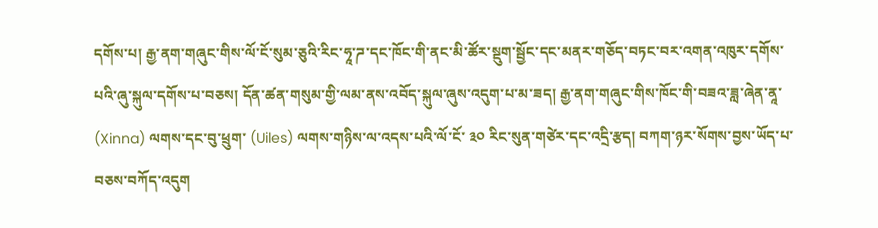དགོས་པ། རྒྱ་ནག་གཞུང་གིས་ལོ་ངོ་སུམ་ཅུའི་རིང་ཧཱ་ཌ་དང་ཁོང་གི་ནང་མི་ཚོར་སྡུག་སྦྱོང་དང་མནར་གཅོད་བཏང་བར་འགན་འཁུར་དགོས་པའི་ཞུ་སྐུལ་དགོས་པ་བཅས། དོན་ཚན་གསུམ་གྱི་ལམ་ནས་འབོད་སྐུལ་ཞུས་འདུག་པ་མ་ཟད། རྒྱ་ནག་གཞུང་གིས་ཁོང་གི་བཟའ་ཟླ་ཞེན་ནཱ་ (Xinna) ལགས་དང་བུ་ཕྲུག་ (Uiles) ལགས་གཉིས་ལ་འདས་པའི་ལོ་ངོ་ ༣༠ རིང་སུན་གཙེར་དང་འདྲི་རྩད། བཀག་ཉར་སོགས་བྱས་ཡོད་པ་བཅས་བཀོད་འདུག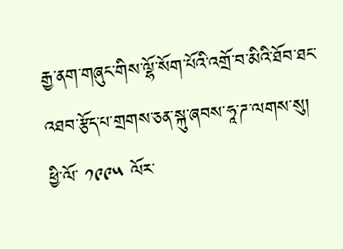རྒྱ་ནག་གཞུང་གིས་ལྷོ་སོག་པོའི་འགྲོ་བ་མིའི་ཐོབ་ཐང་འཐབ་རྩོད་པ་གྲགས་ཅན་སྐུ་ཞབས་ཧཱ་ཌ་ལགས་སུ། ཕྱི་ལོ་ ༡༩༩༥ ལོར་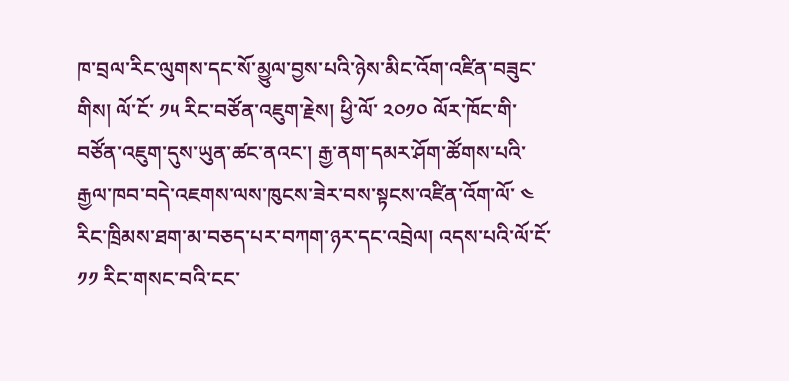ཁ་བྲལ་རིང་ལུགས་དང་སོ་མྱུལ་བྱས་པའི་ཉེས་མིང་འོག་འཛིན་བཟུང་གིས། ལོ་ངོ་ ༡༥ རིང་བཙོན་འཇུག་རྗེས། ཕྱི་ལོ་ ༢༠༡༠ ལོར་ཁོང་གི་བཙོན་འཇུག་དུས་ཡུན་ཚང་ནའང་། རྒྱ་ནག་དམར་ཤོག་ཚོགས་པའི་རྒྱལ་ཁབ་བདེ་འཇགས་ལས་ཁུངས་ཟེར་བས་སྟངས་འཛིན་འོག་ལོ་ ༤ རིང་ཁྲིམས་ཐག་མ་བཅད་པར་བཀག་ཉར་དང་འབྲེལ། འདས་པའི་ལོ་ངོ་ ༡༡ རིང་གསང་བའི་ངང་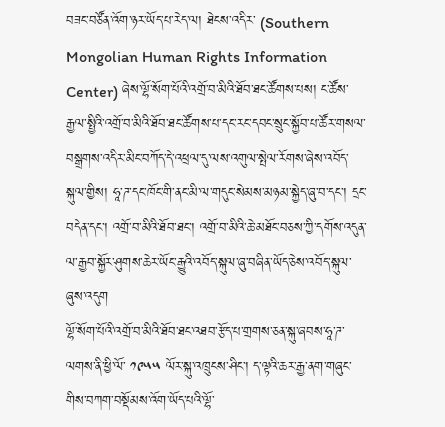བཟང་བཙོན་འོག་ཉར་ཡོད་པ་རེད་ལ། ཐེངས་འདིར་ (Southern Mongolian Human Rights Information Center) ཞེས་ལྷོ་སོག་པོའི་འགྲོ་བ་མིའི་ཐོབ་ཐང་ཚོགས་པས། ང་ཚོས་རྒྱལ་སྤྱིའི་འགྲོ་བ་མིའི་ཐོབ་ཐང་ཚོགས་པ་དང་རང་དབང་སྲུང་སྐྱོབ་པ་ཚོར་གསལ་བསྒྲགས་འདིར་མིང་བཀོད་དེ་འཕྲལ་དུ་ལས་འགུལ་སྤེལ་རོགས་ཞེས་འབོད་སྐུལ་གྱིས། ཧཱ་ཌ་དང་ཁོང་གི་ནང་མི་ལ་གདུང་སེམས་མཉམ་སྐྱེད་ཞུ་བ་དང་། དྲང་བདེན་དང་། འགྲོ་བ་མིའི་ཐོབ་ཐང་། འགྲོ་བ་མིའི་ཆེ་མཐོང་བཅས་ཀྱི་དགོས་འདུན་ལ་རྒྱབ་སྐྱོར་ཤུགས་ཆེར་ཡོང་རྒྱུའི་འབོད་སྐུལ་ཞུ་བཞིན་ཡོད་ཅེས་འབོད་སྐུལ་ཞུས་འདུག
ལྷོ་སོག་པོའི་འགྲོ་བ་མིའི་ཐོབ་ཐང་འཐབ་རྩོད་པ་གྲགས་ཅན་སྐུ་ཞབས་ཧཱ་ཌ་ལགས་ནི་ཕྱི་ལོ་ ༡༩༥༥ ལོར་སྐུ་འཁྲུངས་ཤིང་། ད་ལྟའི་ཆར་རྒྱ་ནག་གཞུང་གིས་བཀག་བསྡོམས་འོག་ཡོད་པའི་ལྷོ་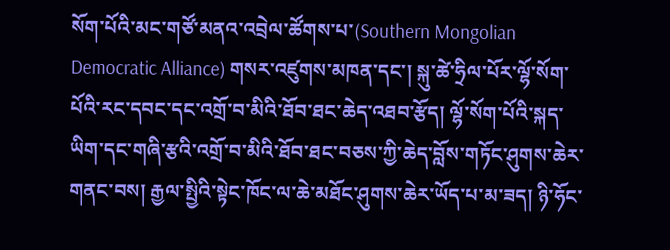སོག་པོའི་མང་གཙོ་མནའ་འབྲེལ་ཚོགས་པ་(Southern Mongolian Democratic Alliance) གསར་འཛུགས་མཁན་དང་། སྐུ་ཚེ་ཧྲིལ་པོར་ལྷོ་སོག་པོའི་རང་དབང་དང་འགྲོ་བ་མིའི་ཐོབ་ཐང་ཆེད་འཐབ་རྩོད། ལྷོ་སོག་པོའི་སྐད་ཡིག་དང་གཞི་རྩའི་འགྲོ་བ་མིའི་ཐོབ་ཐང་བཅས་ཀྱི་ཆེད་བློས་གཏོང་ཤུགས་ཆེར་གནང་བས། རྒྱལ་སྤྱིའི་སྟེང་ཁོང་ལ་ཆེ་མཐོང་ཤུགས་ཆེར་ཡོད་པ་མ་ཟད། ཉི་ཧོང་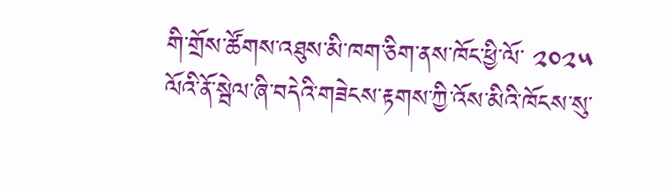གི་གྲོས་ཚོགས་འཐུས་མི་ཁག་ཅིག་ནས་ཁོང་ཕྱི་ལོ་ ༢༠༢༥ ལོའི་ནོ་སྦེལ་ཞི་བདེའི་གཟེངས་རྟགས་ཀྱི་འོས་མིའི་ཁོངས་སུ་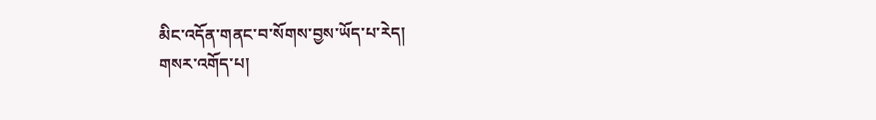མིང་འདོན་གནང་བ་སོགས་བྱས་ཡོད་པ་རེད།
གསར་འགོད་པ།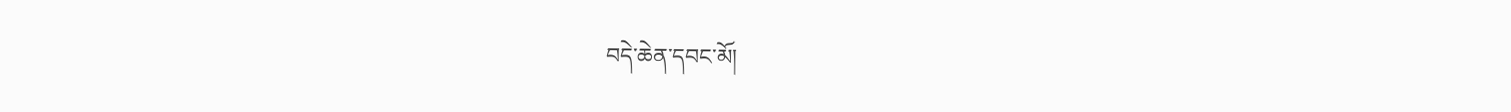བདེ་ཆེན་དབང་མོ།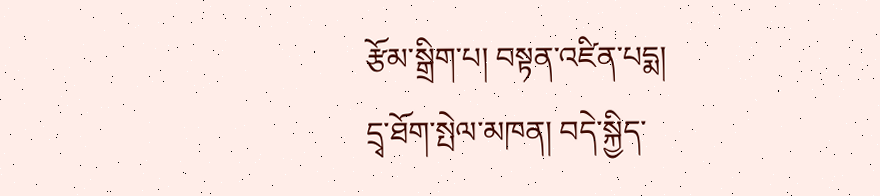རྩོམ་སྒྲིག་པ། བསྟན་འཛིན་པདྨ།
དྲྭ་ཐོག་སྤེལ་མཁན། བདེ་སྐྱིད་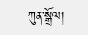ཀུན་སྒྲོལ།